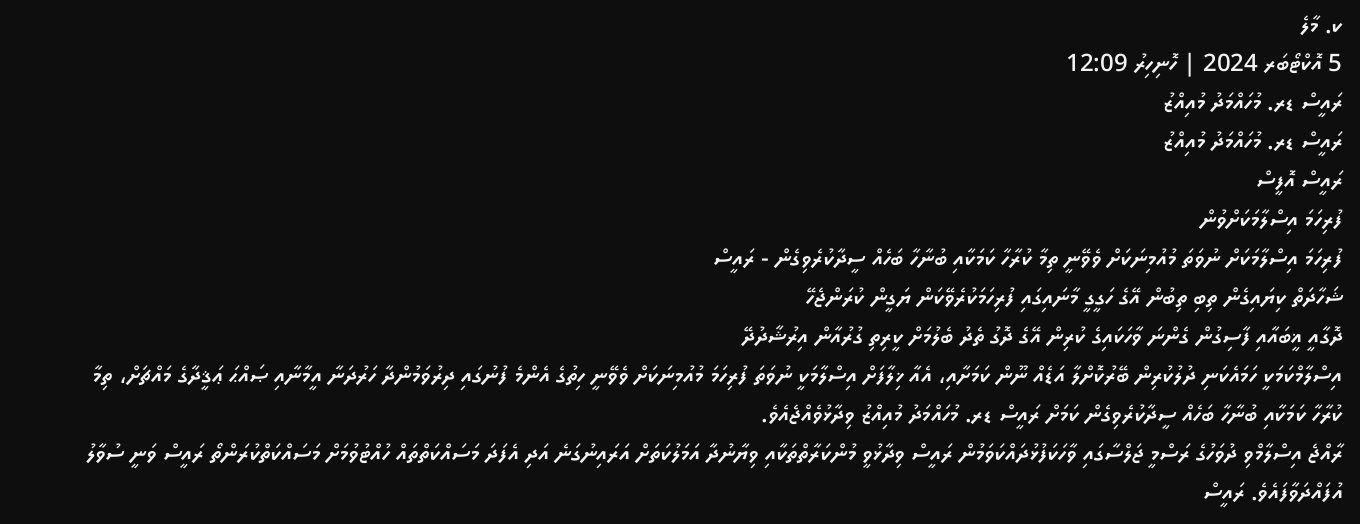ކ. މާލެ
5 އޮކްޓޯބަރ 2024 | ހޮނިހިރު 12:09
ރައީސް ޑރ. މުހައްމަދު މުއިއްޒު
ރައީސް ޑރ. މުހައްމަދު މުއިއްޒު
ރައީސް އޮފީސް
ފުރިހަމަ އިސްލާމަކަށްވުން
ފުރިހަމަ އިސްލާމަކަށް ނުވަތަ މުއުމިނަކަށް ވެވޭނީ ތިމާ ކުރާހާ ކަމަކާއި ބުނާހާ ބަހެއް ސީދާކުރެވިގެން - ރައީސް
ޝަހާދަތް ކިޔައިގެން ތިބި ތިބުން އޭގެ ހަގީގީ މާނައިގައި ފުރިހަމަކުރެވޭކަން ޔަގީން ކުރަންޖެހޭ
ދޮގާއީ ޣީބައާއި ފާސިގުން ގެންނަ ވާހަކައިގެ ކުރިން އޭގެ ދޮގު ތެދު ބެލުމަށް ކީރިތި ގުރުއާން އިރުޝާދުދޭ
އިސްލާމްކަމަކީ ހަމައެކަނި ދުލުކުރިން ބޭރުކޮށްލާ އަޑެއް ނޫން ކަމަށާއި، އެއާ ޚިލާފަށް އިސްލާމަކީ ނުވަތަ ފުރިހަމަ މުއުމިނަކަށް ވެވޭނީ ހިތުގެ އެންމެ ފުނުގައި ދިރުވަމުންދާ ހަރުދަނާ އީމާނާއި ޞައްޙަ ޢަޤީދާގެ މައްޗަށް، ތިމާ ކުރާހާ ކަމަކާއި ބުނާހާ ބަހެއް ސީދާކުރެވިގެން ކަމަށް ރައީސް ޑރ. މުހައްމަދު މުއިއްޒު ވިދާޅުވެއްޖެއެވެ.
ރާއްޖެ އިސްލާމްވި ދުވަހުގެ ރަސްމީ ޖަލްސާގައި ވާހަކަފުޅުދައްކަވަމުން ރައީސް ވިދާޅުވީ މުންކަރާތްތަކާއި ވިޔާނުދާ އަމަލުކަތަށް އަރައިނުގަނެ އަދި އެފަދަ މަސައްކަތްތައް ހުއްޓުވުމަށް މަސައްކަތްކުރަންތޯ ރައީސް ވަނީ ސުވާލު އުފައްދަވާފައެވެ. ރައީސް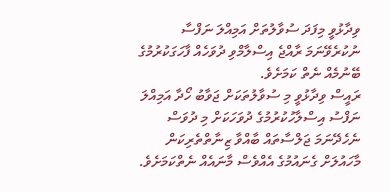ވިދާޅުވީ މިފަދަ ސުވާލުތަށް އަމިއްލަ ނަފްސާ ނުކުރެވޭނަމަ ރާއްޖެ އިސްލާމްވި ދުވަހެއް ފާހަގަކުރުމުގެ ބޭނުމެއް ނެތް ކަމަށެވެ.
ރައީސް ވިދާޅުވީ މި ސުވާލުތަކަށް ޖަވާބު ހޯދާ އަމިއްލަ ނަފްސު އިސްލާހުކުރުމުގެ ދުވަހަކަށް މި ދުވަސް ނެހެދޭނަމަ ޖަލްސާތައް ބާއްވާ ޒިނާތްތެރިކަން މާހައުލަށް ގެނައުމުގެ އެއްވެސް މާނައެއް ނެތްކަމަށެވެ.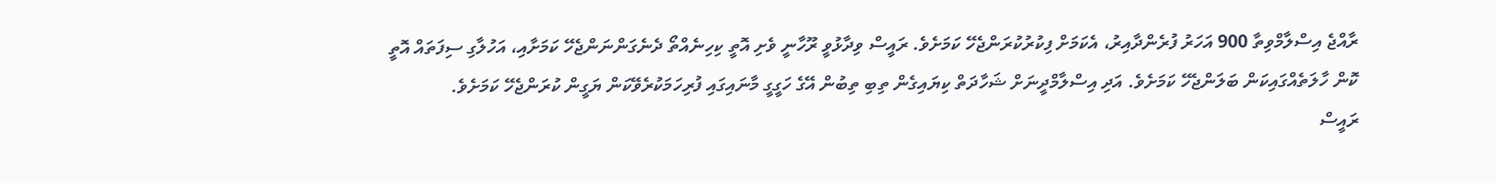ރާއްޖެ އިސްލާމްވިތާ 900 އަހަރު ފުރެންދާއިރު، އެކަމަށް ފިކުރުކުރަންޖެހޭ ކަމަށެވެ. ރައީސް ވިދާޅުވީ ރޫހާނީ ވެށި އޮތީ ކިހިނެއްތޯ ދެނެގަންނަންޖެހޭ ކަމަށާއި، އަހުލާގި ސިފަތައް އޮތީ ކޮން ހާލަތެއްގައިކަން ބަލަންޖެހޭ ކަމަށެވެ. އަދި އިސްލާމްދީނަށް ޝަހާދަތް ކިޔައިގެން ތިބި ތިބުން އޭގެ ހަގީގީ މާނައިގައި ފުރިހަމަކުރެވޭކަން ޔަގީން ކުރަންޖެހޭ ކަމަށެވެ.
ރައީސް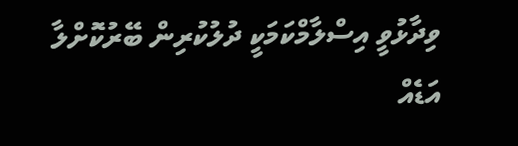ވިދާޅުވީ އިސްލާމްކަމަކީ ދުލުކުރިން ބޭރުކޮށްލާ އަޑެއް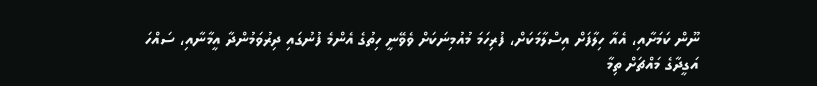ނޫން ކަމަށާއި، އެއާ ހިލާފަށް އިސްލާމަކަށް، ފުރިހަމަ މުއުމިނަކަށް ވެވޭނީ ހިތުގެ އެންމެ ފުނުގައި ދިރުވަމުންދާ އީމާނާއި، ސައްހަ އަގީދާގެ މައްޗަށް ތިމާ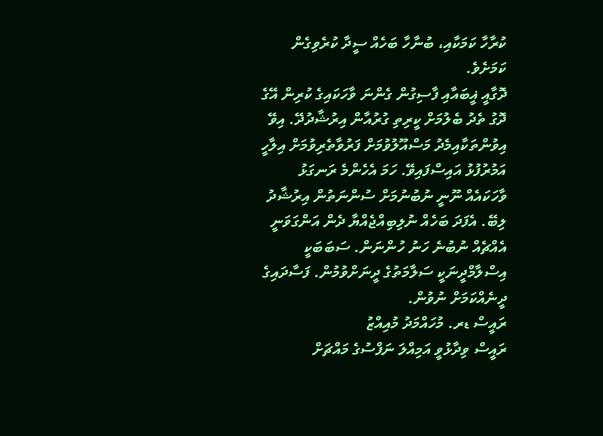ކުރާހާ ކަމަކާއި، ބުނާހާ ބަހެއް ސީދާ ކުރެވިގެން ކަމަށެވެ.
ދޮގާއީ ޣީބައާއި ފާސިގުން ގެންނަ ވާހަކައިގެ ކުރިން އޭގެ ދޮގު ތެދު ބެލުމަށް ކީރިތި ގުރުއާން އިރުޝާދުދޭ. އިވޭ އިވުންތަކާއިމެދު މަސްއޫލުވުމަށް ފަރުވާތެރިވުމަށް އިލާހީ އަމުރުފުޅު އައިސްފައިވޭ. ހަމަ އެހެންމެ ރަނގަޅު ވާހަކައެއް ނޫނީ ނުބުނުމަށް ސުންނަތުން އިރުޝާދު ލިބޭ. އެފަދަ ބަހެއް ނުލިބިއްޖެއްޔާ ދެން އަންގަވަނީ އެއްޗެއް ނުބުނެ ހަނު ހުންނަން. ސަބަބަކީ އިސްލާމްދީނަކީ ސަލާމަތުގެ ދީނަށްވުމުން. ފަސާދައިގެ ދީނެއްކަމަށް ނުވުން.
ރައީސް ޑރ. މުހައްމަދު މުއިއްޒު
ރައީސް ވިދާޅުވީ އަމިއްލަ ނަފްސުގެ މައްޗަށް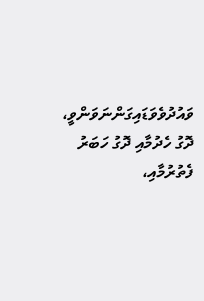ވައުދުވެވަޑައިގަންނަވަންވީ، ދޮގު ހެދުމާއި ދޮގު ހަބަރު ފެތުރުމާއި،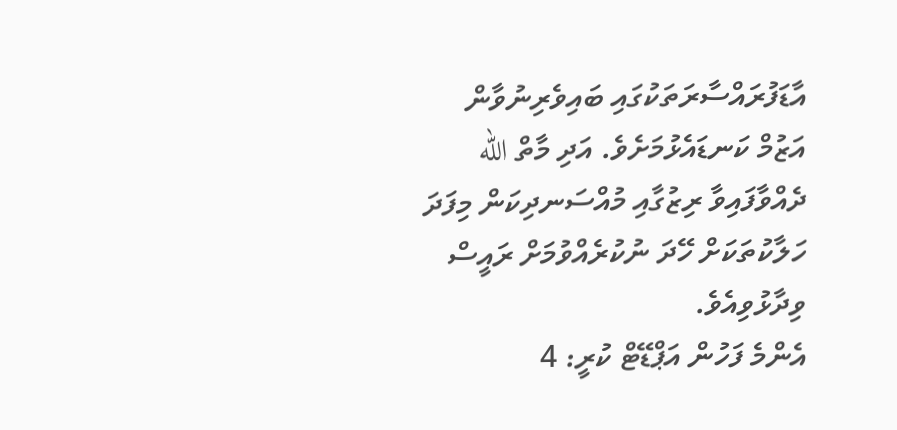އާޑަފުރައްސާރަތަކުގައި ބައިވެރިނުވާން އަޒުމް ކަނޑައެޅުމަށެވެ. އަދި މާތް الله ދެއްވާފައިވާ ރިޒުގާއި މުއްސަނދިކަން މިފަދަ ހަލާކުތަކަށް ހޭދަ ނުކުރެއްވުމަށް ރައީސް ވިދާޅުވިއެވެ.
އެންމެ ފަހުން އަޕްޑޭޓް ކުރީ: 4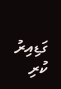ގަޑިއިރު ކުރި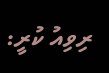ރިވިއު ކުރީ: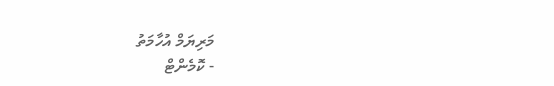މަރިޔަމް އުހާމަތު
- ކޮމެންޓް